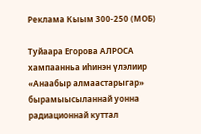Реклама Кыым 300-250 (МОБ)

Туйаара Егорова АЛРОСА хампаанньа иһинэн үлэлиир «Анаабыр алмаастарыгар» бырамыысыланнай уонна радиационнай куттал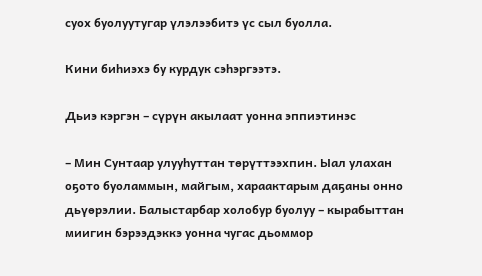суох буолуутугар үлэлээбитэ үс сыл буолла.

Кини биһиэхэ бу курдук сэһэргээтэ.

Дьиэ кэргэн – сүрүн акылаат уонна эппиэтинэс

– Мин Сунтаар улууһуттан төрүттээхпин. Ыал улахан оҕото буоламмын, майгым, хараактарым даҕаны онно дьүөрэлии. Балыстарбар холобур буолуу – кырабыттан миигин бэрээдэккэ уонна чугас дьоммор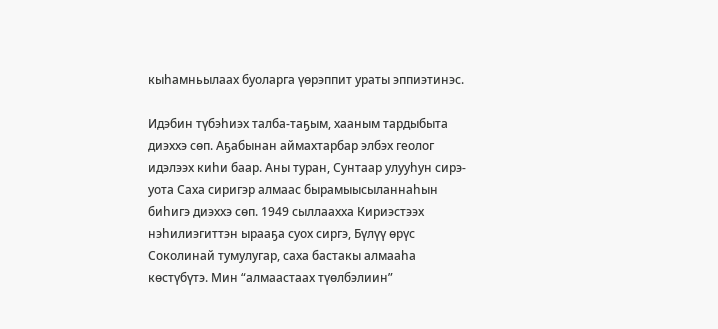кыһамньылаах буоларга үөрэппит ураты эппиэтинэс.

Идэбин түбэһиэх талба-таҕым, хааным тардыбыта диэххэ сөп. Аҕабынан аймахтарбар элбэх геолог идэлээх киһи баар. Аны туран, Сунтаар улууһун сирэ-уота Саха сиригэр алмаас бырамыысыланнаһын биһигэ диэххэ сөп. 1949 сыллаахха Кириэстээх нэһилиэгиттэн ырааҕа суох сиргэ, Бүлүү өрүс Соколинай тумулугар, саха бастакы алмааһа көстүбүтэ. Мин “алмаастаах түөлбэлиин”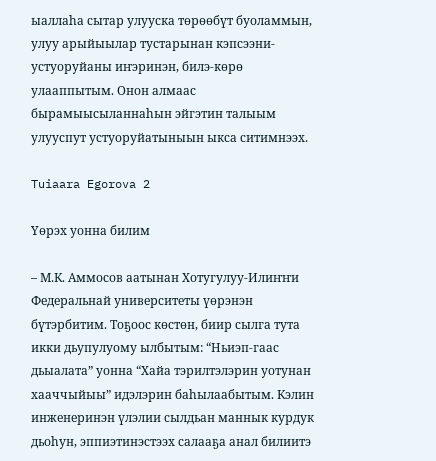ыаллаһа сытар улууска төрөөбүт буоламмын, улуу арыйыылар тустарынан кэпсээни-устуоруйаны иҥэринэн, билэ-көрө улааппытым. Онон алмаас бырамыысыланнаһын эйгэтин талыым улууспут устуоруйатыныын ыкса ситимнээх.

Tuiaara Egorova 2

Үөрэх уонна билим

– М.К. Аммосов аатынан Хотугулуу-Илиҥҥи Федеральнай университеты үөрэнэн бүтэрбитим. Тоҕоос көстөн, биир сылга тута икки дьупулуому ылбытым: “Ньиэп-гаас дьыалата” уонна “Хайа тэрилтэлэрин уотунан хааччыйыы” идэлэрин баһылаабытым. Кэлин инженеринэн үлэлии сылдьан маннык курдук дьоһун, эппиэтинэстээх салааҕа анал билиитэ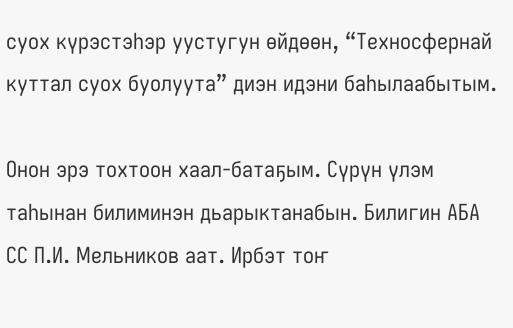суох күрэстэһэр уустугун өйдөөн, “Техносфернай куттал суох буолуута” диэн идэни баһылаабытым.

Онон эрэ тохтоон хаал-батаҕым. Сүрүн үлэм таһынан билиминэн дьарыктанабын. Билигин АБА СС П.И. Мельников аат. Ирбэт тоҥ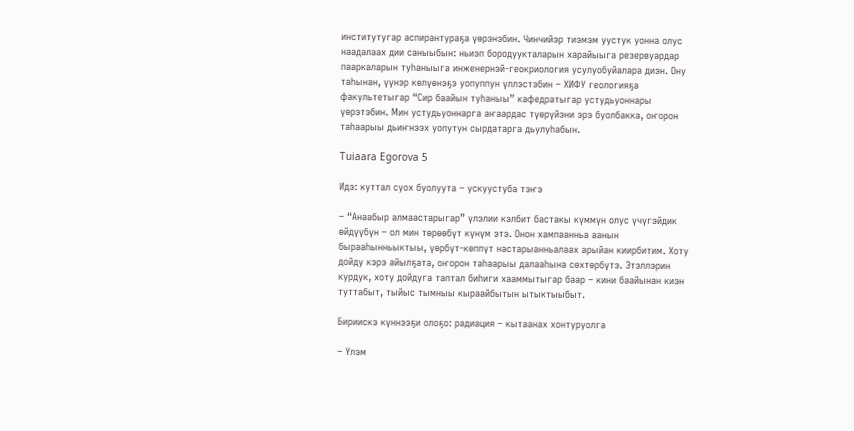институтугар аспирантураҕа үөрэнэбин. Чинчийэр тиэмэм уустук уонна олус наадалаах дии саныыбын: ньиэп бородуукталарын харайыыга резервуардар пааркаларын туһаныыга инженернэй-геокриология усулуобуйалара диэн. Ону таһынан, үүнэр көлүөнэҕэ уопуппун үллэстэбин – ХИФУ геологияҕа факультетыгар “Сир баайын туһаныы” кафедратыгар устудьуоннары үөрэтэбин. Мин устудьуоннарга аҥаардас түөрүйэни эрэ буолбакка, оҥорон таһаарыы дьиҥнээх уопутун сырдатарга дьулуһабын.

Tuiaara Egorova 5

Идэ: куттал суох буолуута – ускуустуба тэҥэ

– “Анаабыр алмаастарыгар” үлэлии кэлбит бастакы күммүн олус үчүгэйдик өйдүүбүн – ол мин төрөөбүт күнүм этэ. Онон хампаанньа аанын бырааһынньыктыы, үөрбүт-көппүт настарыанньалаах арыйан киирбитим. Хоту дойду кэрэ айылҕата, оҥорон таһаарыы далааһына сөхтөрбүтэ. Этэллэрин курдук, хоту дойдуга таптал биһиги хааммытыгар баар – кини баайынан киэн туттабыт, тыйыс тымныы кыраайбытын ытыктыыбыт.

Бириискэ күннээҕи олоҕо: радиация – кытаанах хонтуруолга

– Үлэм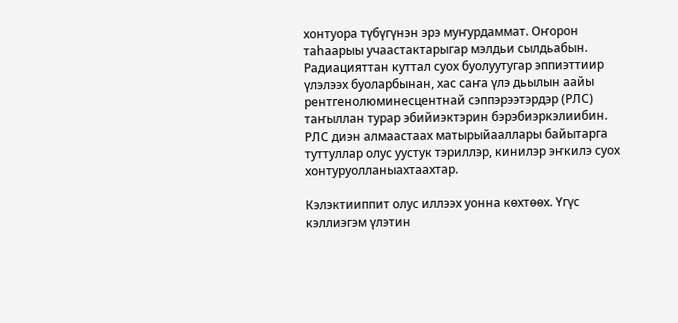хонтуора түбүгүнэн эрэ муҥурдаммат. Оҥорон таһаарыы учаастактарыгар мэлдьи сылдьабын. Радиацияттан куттал суох буолуутугар эппиэттиир үлэлээх буоларбынан, хас саҥа үлэ дьылын аайы рентгенолюминесцентнай сэппэрээтэрдэр (РЛС) таҥыллан турар эбийиэктэрин бэрэбиэркэлиибин. РЛС диэн алмаастаах матырыйааллары байытарга туттуллар олус уустук тэриллэр, кинилэр эҥкилэ суох хонтуруолланыахтаахтар.

Кэлэктииппит олус иллээх уонна көхтөөх. Үгүс кэллиэгэм үлэтин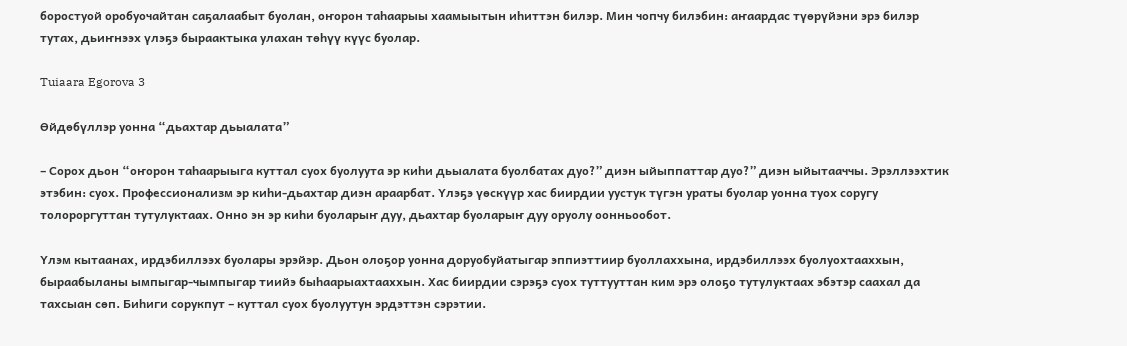боростуой оробуочайтан саҕалаабыт буолан, оҥорон таһаарыы хаамыытын иһиттэн билэр. Мин чопчу билэбин: аҥаардас түөрүйэни эрэ билэр тутах, дьиҥнээх үлэҕэ быраактыка улахан төһүү күүс буолар.

Tuiaara Egorova 3

Өйдөбүллэр уонна “дьахтар дьыалата”

– Сорох дьон “оҥорон таһаарыыга куттал суох буолуута эр киһи дьыалата буолбатах дуо?” диэн ыйыппаттар дуо?” диэн ыйытааччы. Эрэллээхтик этэбин: суох. Профессионализм эр киһи-дьахтар диэн араарбат. Үлэҕэ үөскүүр хас биирдии уустук түгэн ураты буолар уонна туох соругу толороргуттан тутулуктаах. Онно эн эр киһи буоларыҥ дуу, дьахтар буоларыҥ дуу оруолу оонньообот.

Үлэм кытаанах, ирдэбиллээх буолары эрэйэр. Дьон олоҕор уонна доруобуйатыгар эппиэттиир буоллаххына, ирдэбиллээх буолуохтааххын, быраабыланы ымпыгар-чымпыгар тиийэ быһаарыахтааххын. Хас биирдии сэрэҕэ суох туттууттан ким эрэ олоҕо тутулуктаах эбэтэр саахал да тахсыан сөп. Биһиги сорукпут – куттал суох буолуутун эрдэттэн сэрэтии.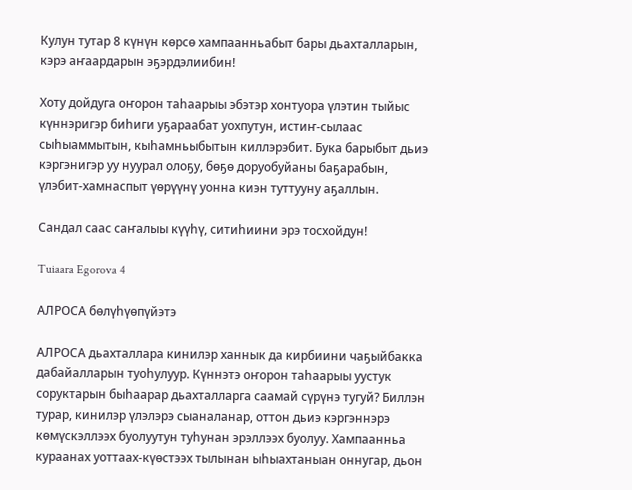Кулун тутар 8 күнүн көрсө хампаанньабыт бары дьахталларын, кэрэ аҥаардарын эҕэрдэлиибин!

Хоту дойдуга оҥорон таһаарыы эбэтэр хонтуора үлэтин тыйыс күннэригэр биһиги уҕараабат уохпутун, истиҥ-сылаас сыһыаммытын, кыһамньыбытын киллэрэбит. Бука барыбыт дьиэ кэргэнигэр уу нуурал олоҕу, бөҕө доруобуйаны баҕарабын, үлэбит-хамнаспыт үөрүүнү уонна киэн туттууну аҕаллын.

Сандал саас саҥалыы күүһү, ситиһиини эрэ тосхойдун!

Tuiaara Egorova 4

АЛРОСА бөлүһүөпүйэтэ

АЛРОСА дьахталлара кинилэр ханнык да кирбиини чаҕыйбакка дабайалларын туоһулуур. Күннэтэ оҥорон таһаарыы уустук соруктарын быһаарар дьахталларга саамай сүрүнэ тугуй? Биллэн турар, кинилэр үлэлэрэ сыаналанар, оттон дьиэ кэргэннэрэ көмүскэллээх буолуутун туһунан эрэллээх буолуу. Хампаанньа кураанах уоттаах-күөстээх тылынан ыһыахтаныан оннугар, дьон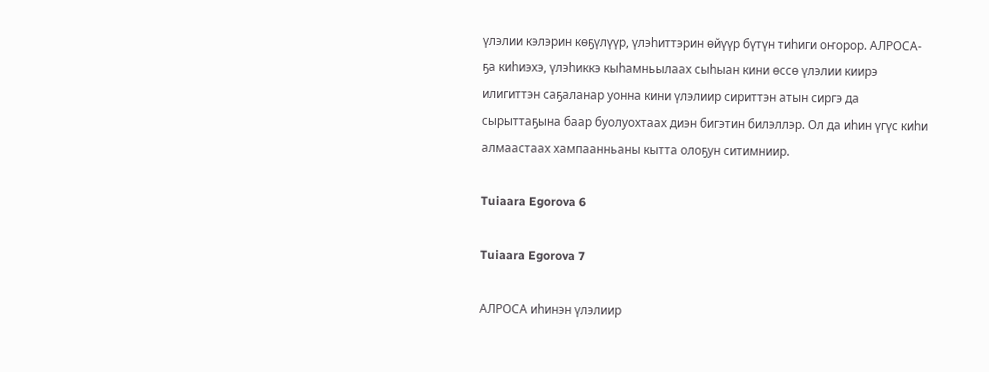үлэлии кэлэрин көҕүлүүр, үлэһиттэрин өйүүр бүтүн тиһиги оҥорор. АЛРОСА-ҕа киһиэхэ, үлэһиккэ кыһамньылаах сыһыан кини өссө үлэлии киирэ илигиттэн саҕаланар уонна кини үлэлиир сириттэн атын сиргэ да сырыттаҕына баар буолуохтаах диэн бигэтин билэллэр. Ол да иһин үгүс киһи алмаастаах хампаанньаны кытта олоҕун ситимниир.

Tuiaara Egorova 6

Tuiaara Egorova 7

АЛРОСА иһинэн үлэлиир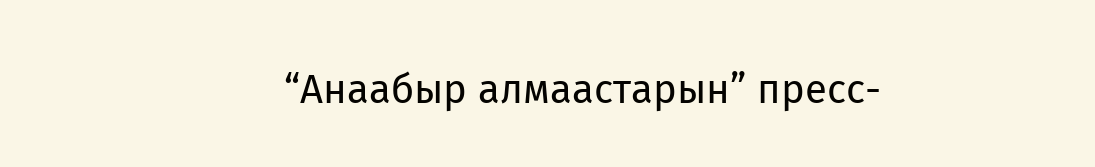“Анаабыр алмаастарын” пресс-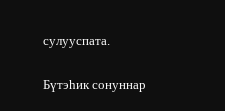сулууспата.

Бүтэһик сонуннар